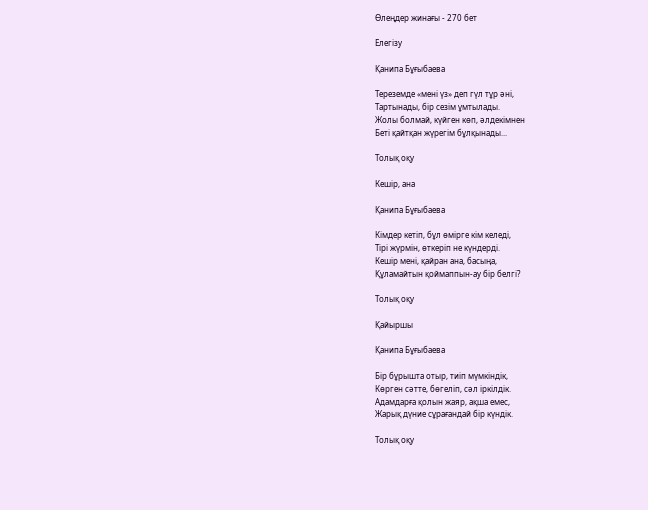Өлеңдер жинағы - 270 бет

Елегізу

Қанипа Бұғыбаева

Тереземде «мені үз» деп гүл тұр әні,
Тартынады, бір сезім ұмтылады.
Жолы болмай, күйген көп, әлдекімнен
Беті қайтқан жүрегім бұлқынады...

Толық оқу

Кешір, ана

Қанипа Бұғыбаева

Кімдер кетіп, бұл өмірге кім келеді,
Тірі жүрмін, өткеріп не күндерді.
Кешір мені, қайран ана, басыңа,
Құламайтын қоймаппын-ау бір белгі?

Толық оқу

Қайыршы

Қанипа Бұғыбаева

Бір бұрышта отыр, тиіп мүмкіндік,
Көрген сәтте, бөгеліп, сәл іркілдік.
Адамдарға қолын жаяр, ақша емес,
Жарық дүние сұрағандай бір күндік.

Толық оқу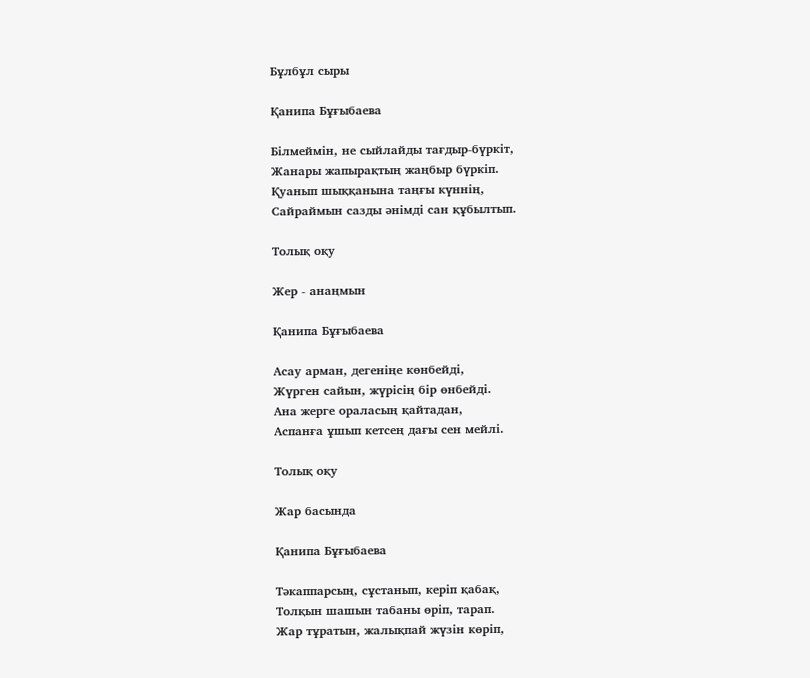Бұлбұл сыры

Қанипа Бұғыбаева

Білмеймін, не сыйлайды тағдыр-бүркіт,
Жанары жапырақтың жаңбыр бүркіп.
Қуанып шыққанына таңғы күннің,
Сайраймын сазды әнімді сан құбылтып.

Толық оқу

Жер - анаңмын

Қанипа Бұғыбаева

Асау арман, дегеніңе көнбейді,
Жүрген сайын, жүрісің бір өнбейді.
Ана жерге ораласың қайтадан,
Аспанға ұшып кетсең дағы сен мейлі.

Толық оқу

Жар басында

Қанипа Бұғыбаева

Тәкаппарсың, сұстанып, керіп қабақ,
Толқын шашын табаны өріп, тарап.
Жар тұратын, жалықпай жүзін көріп,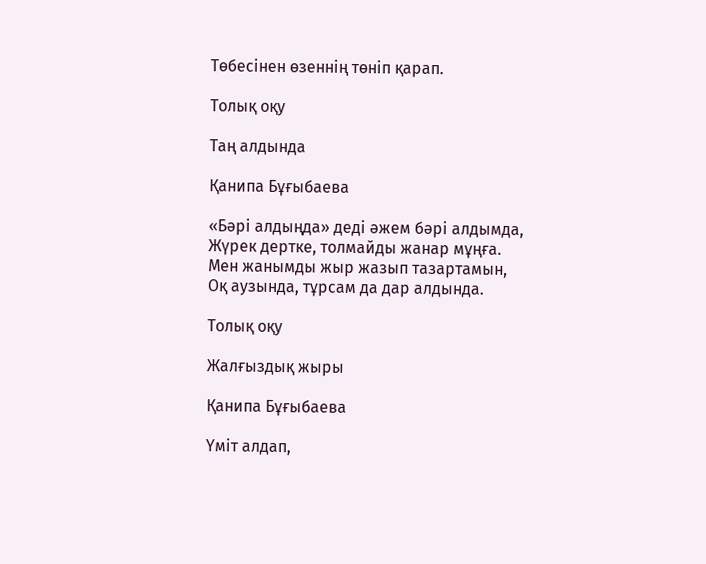Төбесінен өзеннің төніп қарап.

Толық оқу

Таң алдында

Қанипа Бұғыбаева

«Бәрі алдыңда» деді әжем бәрі алдымда,
Жүрек дертке, толмайды жанар мұңға.
Мен жанымды жыр жазып тазартамын,
Оқ аузында, тұрсам да дар алдында.

Толық оқу

Жалғыздық жыры

Қанипа Бұғыбаева

Үміт алдап,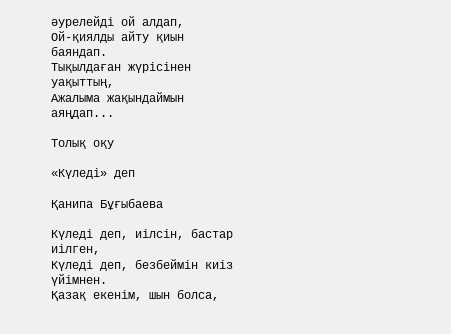әурелейді ой алдап,
Ой-қиялды айту қиын баяндап.
Тықылдаған жүрісінен уақыттың,
Ажалыма жақындаймын аяңдап...

Толық оқу

«Күледі» деп

Қанипа Бұғыбаева

Күледі деп, иілсін, бастар иілген,
Күледі деп, безбеймін киіз үйімнен.
Қазақ екенім, шын болса,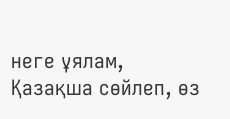неге ұялам,
Қазақша сөйлеп, өз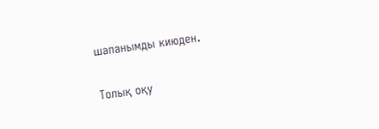шапанымды киюден.

Толық оқу